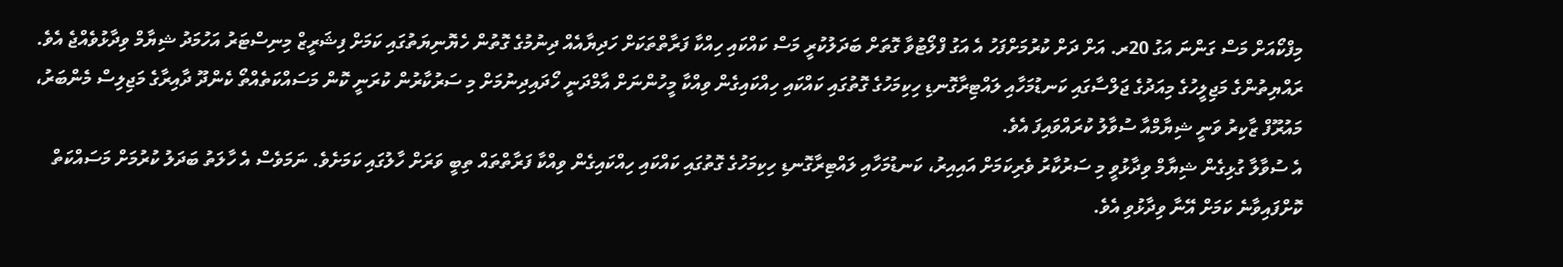މިފްކޯއަށް މަސް ގަންނަ އަގު 20ރ. އަށް ދަށް ކުރުމަށްފަހު އެ އަގު ފްލޯޓުވާ ގޮތަށް ބަދަލުކުރީ މަސް ކައްކައި ހިއްކާ ފަރާތްތަކަށް ހަދިޔާއެއް ދިނުމުގެ ގޮތުން ހެޔޮނިޔަތުގައި ކަމަށް ފިޝަރީޒް މިނިސްޓަރު އަހުމަދު ޝިޔާމް ވިދާޅުވެއްޖެ އެވެ.
ރައްޔިތުންގެ މަޖިލީހުގެ މިއަދުގެ ޖަލްސާގައި ކަނޑުމަހާއި ލައްޓިރާގޮނޑި ހިކިމަހުގެ ގޮތުގައި ކައްކައި ހިއްކައިގެން ވިއްކާ މީހުންނަށް އާމްދަނީ ހޯދައިދިނުމަށް މި ސަރުކާރުން ކުރަނީ ކޮން މަސައްކަތެއްތޯ ކެންދޫ ދާއިރާގެ މަޖިލިސް މެންބަރު، މައުރޫފް ޒާކިރު ވަނީ ޝިޔާމްއާ ސުވާލު ކުރައްވައިފަ އެވެ.
އެ ސުވާލާ ގުޅިގެން ޝިޔާމް ވިދާޅުވީ މި ސަރުކާރު ވެރިކަމަށް އައިއިރު، ކަނޑުމަހާއި ލައްޓިރާގޮނޑި ހިކިމަހުގެ ގޮތުގައި ކައްކައި ހިއްކައިގެން ވިއްކާ ފަރާތްތައް ތިބީ ވަރަށް ހާލުގައި ކަމަށެވެ. ނަމަވެސް އެ ހާލަތު ބަދަލު ކުރުމަށް މަސައްކަތް ކޮށްފައިވާނެ ކަމަށް އޭނާ ވިދާޅުވި އެވެ.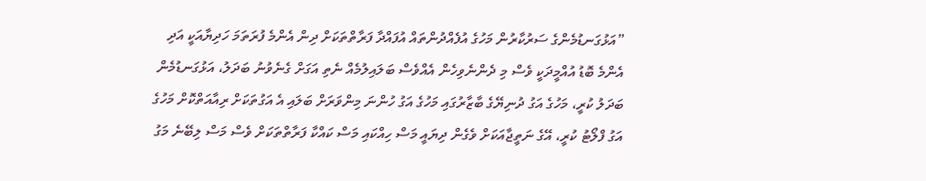”އަޅުގަނޑުމެންގެ ސަރުކާރުން މަހުގެ އުފެއްދުންތައް އުފައްދާ ފަރާތްތަކަށް ދިން އެންމެ ފުރަތަމަ ހަދިޔާއަކީ އަދި އެންމެ ބޮޑު އުއްމީދަކީ ވެސް މި ދެންނެވިހެން އެއްވެސް ބަލައިލުމެއް ނެތި އަގަށް ގެނެވުނު ބަދަލު، އަޅުގަނޑުމެން ބަދަލު ކުރީ، މަހުގެ އަގު ދުނިޔޭގެ ބާޒާރުގައި މަހުގެ އަގު ހުންނަ މިންވަރަށް ބަލައި އެ އަގުތަކަށް ރިއާއަތްކޮށް މަހުގެ އަގު ފްލޯޓު ކުރީ، އޭގެ ނަތީޖާއަކަށް ވެގެން ދިޔައީ މަސް ހިއްކައި މަސް ކައްކާ ފަރާތްތަކަށް ވެސް މަސް ލިބޭނެ މަގު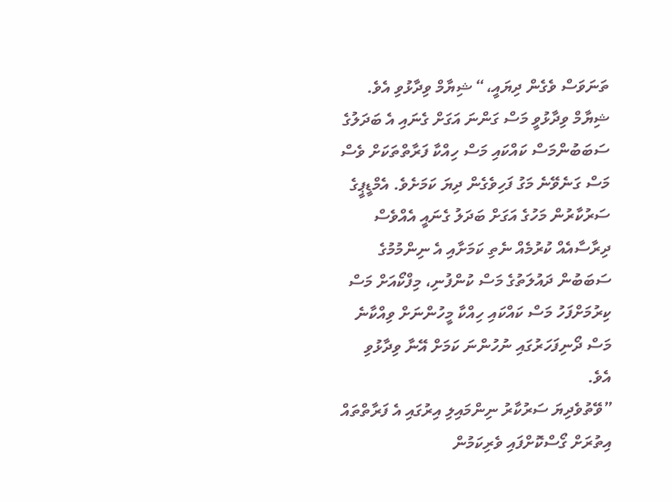ތަނަވަސް ވެގެން ދިޔައީ،“ ޝިޔާމް ވިދާޅުވި އެވެ.
ޝިޔާމް ވިދާޅުވީ މަސް ގަންނަ އަގަށް ގެނައި އެ ބަދަލުގެ ސަބަބުންމަސް ކައްކައި މަސް ހިއްކާ ފަރާތްތަކަށް ވެސް މަސް ގަނެވޭނެ މަގު ފަހިވެގެން ދިޔަ ކަމަށެވެ. އެމްޑީޕީގެ ސަރުކާރުން މަހުގެ އަގަށް ބަދަލު ގެނައީ އެއްވެސް ދިރާސާއެއް ކުރުމެއް ނެތި ކަމަށާއި އެ ނިންމުމުގެ ސަބަބުން ދައުލަތުގެ މަސް ކުންފުނި، މިފްކޯއަށް މަސް ކިރުމަށްފަހު މަސް ކައްކައި ހިއްކާ މީހުންނަށް ވިއްކާނެ މަސް ދޯނިފަހަރުގައި ނުހުންނަ ކަމަށް އޭނާ ވިދާޅުވި އެވެ.
”ވޭތުވެދިޔަ ސަރުކާރު ނިންމައިލި އިރުގައި އެ ފަރާތްތައް އިތުރަށް ގޯސްކޮށްފައި ވެރިކަމުން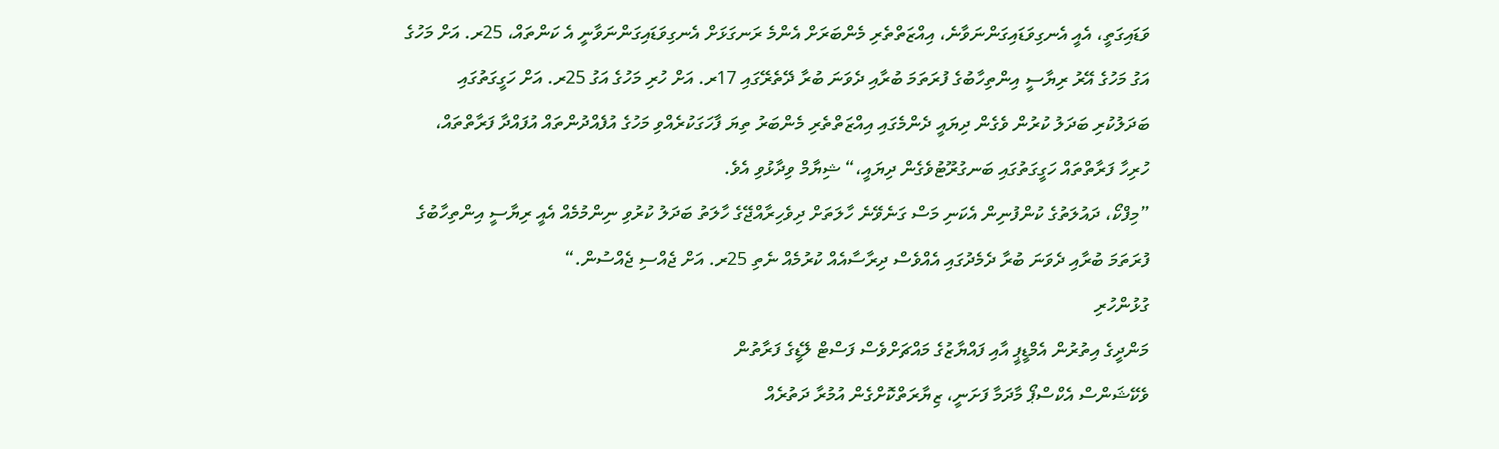ވަޑައިގަތީ، އެއީ އެނގިވަޑައިގަންނަވާނެ، އިއްޒަތްތެރި މެންބަރަށް އެންމެ ރަނގަޅަށް އެނގިވަޑައިގަންނަވާނީ އެ ކަންތައް، 25ރ. އަށް މަހުގެ އަގު މަހުގެ އޭރު ރިޔާސީ އިންތިހާބުގެ ފުރަތަމަ ބުރާއި ދެވަނަ ބުރާ ދޭތެރޭގައި 17ރ. އަށް ހުރި މަހުގެ އަގު 25ރ. އަށް ހަގީގަތުގައި ބަދަލުކުރި ބަދަލު ކުރުން ވެގެން ދިޔައީ ދެންމެގައި އިއްޒަތްތެރި މެންބަރު ތިޔަ ފާހަގަކުރެއްވި މަހުގެ އުފެއްދުންތައް އުފައްދާ ފަރާތްތައް، ހުރިހާ ފަރާތްތައް ހަގީގަތުގައި ބަނގުރޫޓުވެގެން ދިޔައީ،“ ޝިޔާމް ވިދާޅުވި އެވެ.
”މިފްކޯ، ދައުލަތުގެ ކުންފުނިން އެކަނި މަސް ގަނެވޭނެ ހާލަތަށް ދިވެހިރާއްޖޭގެ ހާލަތު ބަދަލު ކުރުވި ނިންމުމެއް އެއީ ރިޔާސީ އިންތިހާބުގެ ފުރަތަމަ ބުރާއި ދެވަނަ ބުރާ ދެމެދުގައި އެއްވެސް ދިރާސާއެއް ކުރުމެއް ނެތި 25ރ. އަށް ޖެއްސި ޖެއްސުން.“
ގުޅުންހުރި
މަންދީގެ އިތުރުން އެމްޑީޕީ އާއި ފައްޔާޒުގެ މައްޗަށްވެސް ފަސްޓް ލޭޑީގެ ފަރާތުން
ވެކޭޝަންސް އެކްސްޕޯ މާދަމާ ފަށަނީ، ޒިޔާރަތްކޮށްގެން އުމުރާ ދަތުރެއް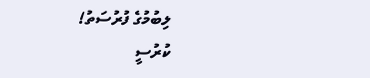ލިބުމުގެ ފުރުސަތު!
ކުރުސީ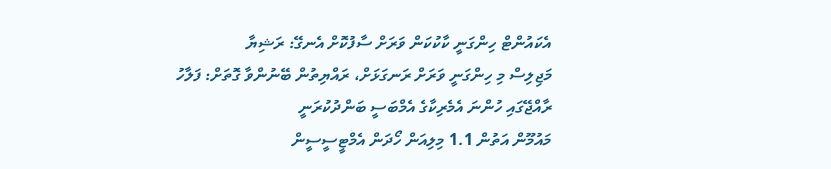އެކައުންޓް ހިންގަނީ ކާކުކަން ވަރަށް ސާފުކޮށް އެނގޭ: ރަޝިޔާ
މަޖިލިސް މި ހިންގަނީ ވަރަށް ރަނގަޅަށް، ރައްޔިތުން ބޭނުންވާ ގޮތަށް: ފަލާހު
ރާއްޖޭގައި ހުންނަ އެމެރިކާގެ އެމްބަސީ ބަންދުކުރަނީ
މައުމޫން އަތުން 1.1 މިލިއަން ހޯދަން އެމްޓީސީސީން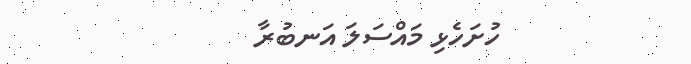ހުށަހެޅި މައްސަލަ އަނބުރާ